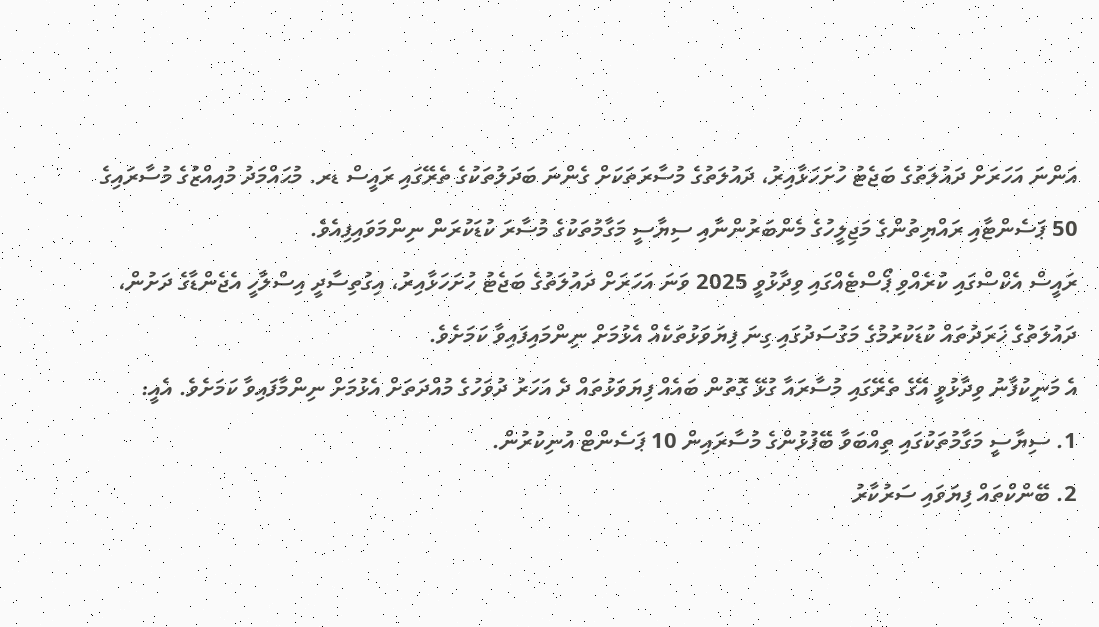އަންނަ އަހަރަށް ދައުލަތުގެ ބަޖެޓު ހުށަހަޅާއިރު، ދައުލަތުގެ މުސާރަތަކަށް ގެންނަ ބަދަލުތަކުގެ ތެރޭގައި ރައީސް ޑރ. މުޙައްމަދު މުއިއްޒުގެ މުސާރައިގެ 50 ޕަސެންޓާއި ރައްޔިތުންގެ މަޖިލީހުގެ މެންބަރުންނާއި ސިޔާސީ މަގާމުތަކުގެ މުސާރަ ކުޑަކުރަން ނިންމަވައިފިއެވެ.
ރައީސް އެކްސްގައި ކުރެއްވި ޕޯސްޓެއްގައި ވިދާޅުވީ 2025 ވަނަ އަހަރަށް ދައުލަތުގެ ބަޖެޓު ހުށަހަޅާއިރު، އިގުތިސާދީ އިސްލާހީ އެޖެންޑާގެ ދަށުން، ދައުލަތުގެ ޚަރަދުތައް ކުޑަކުރުމުގެ މަގުސަދުގައި ގިނަ ފިޔަވަޅުތަކެއް އެޅުމަށް ނިންމައިފައިވާ ކަމަށެވެ.
އެ މަނިކުފާނު ވިދާޅުވީ އޭގެ ތެރޭގައި މުސާރައާ ގުޅޭ ގޮތުން ބައެއް ފިޔަވަޅުތައް ދެ އަހަރު ދުވަހުގެ މުއްދަތަށް އެޅުމަށް ނިންމާފައިވާ ކަމަށެވެ. އެއީ:
1. ސިޔާސީ މަގާމުތަކުގައި ތިއްބަވާ ބޭފުޅުންގެ މުސާރައިން 10 ޕަސެންޓް އުނިކުރުން.
2. ބޭންކްތައް ފިޔަވައި ސަރުކާރު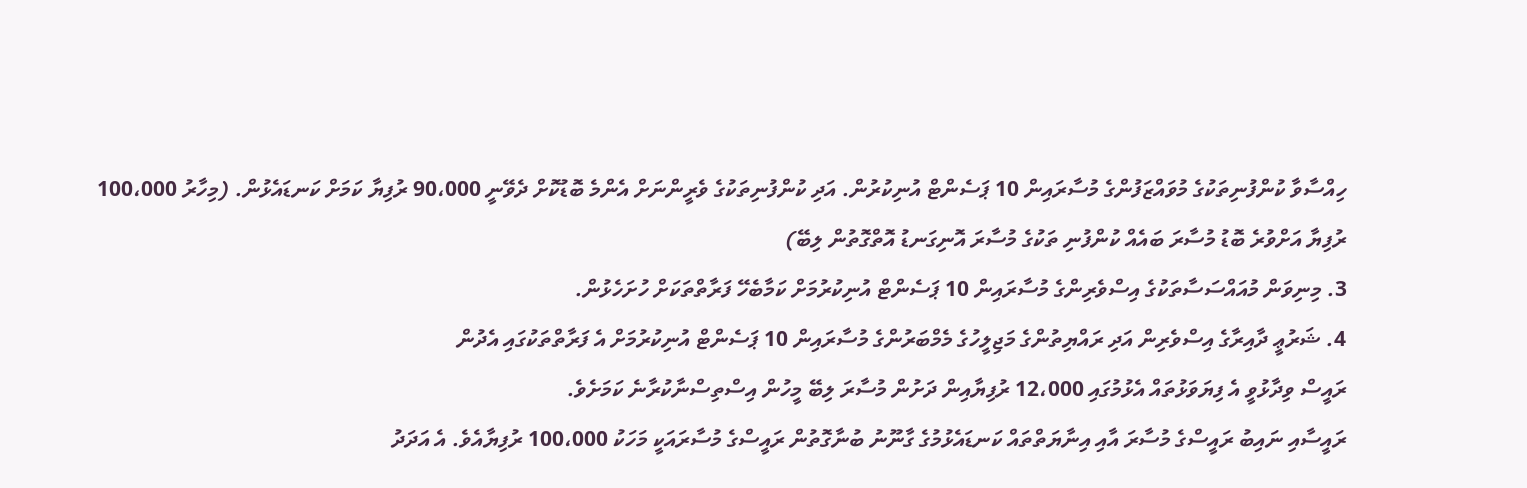ހިއްސާވާ ކުންފުނިތަކުގެ މުވައްޒަފުންގެ މުސާރައިން 10 ޕަސެންޓް އުނިކުރުން. އަދި ކުންފުނިތަކުގެ ވެރީންނަށް އެންމެ ބޮޑުކޮށް ދެވޭނީ 90،000 ރުފިޔާ ކަމަށް ކަނޑައެޅުން. (މިހާރު 100،000 ރުފިޔާ އަށްވުރެ ބޮޑު މުސާރަ ބައެއް ކުންފުނި ތަކުގެ މުސާރަ އޮނިގަނޑު އޮތްގޮތުން ލިބޭ)
3. މިނިވަން މުއައްސަސާތަކުގެ އިސްވެރިންގެ މުސާރައިން 10 ޕަސެންޓް އުނިކުރުމަށް ކަމާބެހޭ ފަރާތްތަކަށް ހުށަހެޅުން.
4. ޝަރުޢީ ދާއިރާގެ އިސްވެރިން އަދި ރައްޔިތުންގެ މަޖިލީހުގެ މެމްބަރުންގެ މުސާރައިން 10 ޕަސެންޓް އުނިކުރުމަށް އެ ފަރާތްތަކުގައި އެދުން
ރައީސް ވިދާޅުވީ އެ ފިޔަވަޅުތައް އެޅުމުގައި 12،000 ރުފިޔާއިން ދަށުން މުސާރަ ލިބޭ މީހުން އިސްތިސްނާކުރާނެ ކަމަށެވެ.
ރައީސާއި ނައިބު ރައީސްގެ މުސާރަ އާއި އިނާޔަތްތައް ކަނޑައެޅުމުގެ ގާނޫނު ބުނާގޮތުން ރައީސްގެ މުސާރައަކީ މަހަކު 100،000 ރުފިޔާއެވެ. އެ އަދަދު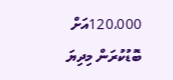120،000އަށް ބޮޑުކުރަން މިދިޔަ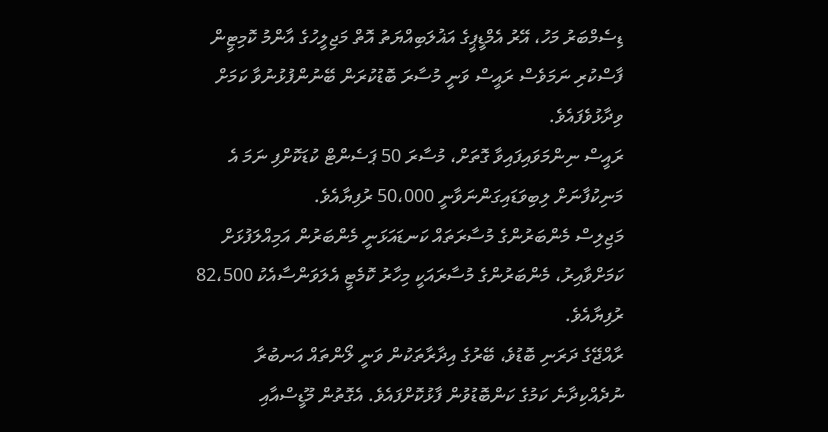ޑިސެމްބަރު މަހު، އޭރު އެމްޑީޕީގެ އަޣުލަބިއްޔަތު އޮތް މަޖިލީހުގެ އާންމު ކޮމިޓީން ފާސްކުރި ނަމަވެސް ރައީސް ވަނީ މުސާރަ ބޮޑުކުރަން ބޭނުންފުޅުނުވާ ކަމަށް ވިދާޅުވެފައެވެ.
ރައީސް ނިންމަވައިފައިވާ ގޮތަށް، މުސާރަ 50 ޕަސެންޓް ކުޑަކޮށްފި ނަމަ އެ މަނިކުފާނަށް ލިބިވަޑައިގަންނަވާނީ 50،000 ރުފިޔާއެވެ.
މަޖިލިސް މެންބަރުންގެ މުސާރަތައް ކަނޑައަޅަނީ މެންބަރުން އަމިއްލަފުޅަށް ކަމަށްވާއިރު، މެންބަރުންގެ މުސާރައަކީ މިހާރު ކޮމެޓީ އެލަވަންސާއެކު 82،500 ރުފިޔާއެވެ.
ރާއްޖޭގެ ދަރަނި ބޮޑުވެ، ބޭރުގެ އިދާރާތަކުން ވަނީ ލޯންތައް އަނބުރާ ނުދެއްކިދާނެ ކަމުގެ ކަންބޮޑުވުން ފާޅުކޮށްފައެވެ. އެގޮތުން މޫޑީސްއާއި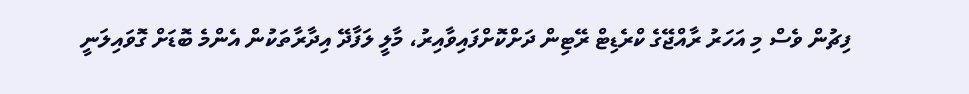ފިޗުން ވެސް މި އަހަރު ރާއްޖޭގެ ކްރެޑިޓް ރޭޓިން ދަށްކޮށްފައިވާއިރު، މާލީ ލަފާދޭ އިދާރާތަކުން އެންމެ ބޮޑަށް ގޮވައިލަނީ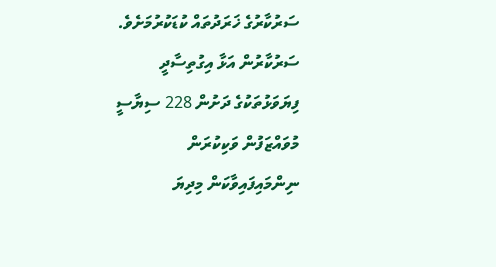ސަރުކާރުގެ ޚަރަދުތައް ކުޑަކުރުމަށެވެ.
ސަރުކާރުން އަޅާ އިގުތިސާދީ ފިޔަވަޅުތަކުގެ ދަށުން 228 ސިޔާސީ މުވައްޒަފުން ވަކިކުރަން ނިންމައިފައިވާކަން މިދިޔަ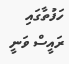ހަފުތާގައި ރައީސް ވަނީ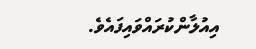އިއުލާންކުރައްވައިފައެވެ.